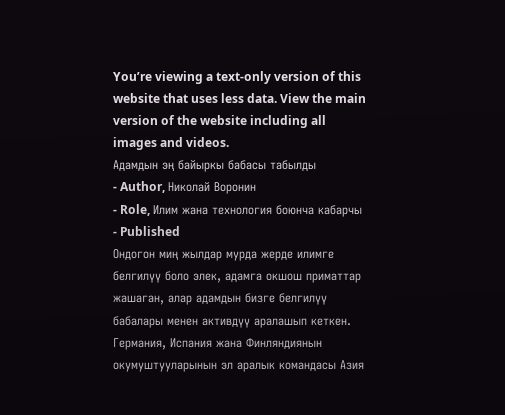You’re viewing a text-only version of this website that uses less data. View the main version of the website including all images and videos.
Адамдын эң байыркы бабасы табылды
- Author, Николай Воронин
- Role, Илим жана технология боюнча кабарчы
- Published
Ондогон миң жылдар мурда жерде илимге белгилүү боло элек, адамга окшош приматтар жашаган, алар адамдын бизге белгилүү бабалары менен активдүү аралашып кеткен. Германия, Испания жана Финляндиянын окумуштууларынын эл аралык командасы Азия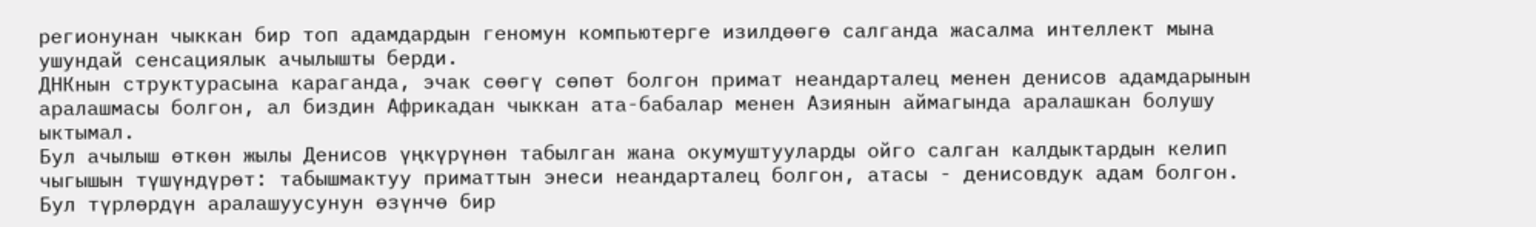регионунан чыккан бир топ адамдардын геномун компьютерге изилдөөгө салганда жасалма интеллект мына ушундай сенсациялык ачылышты берди.
ДНКнын структурасына караганда, эчак сөөгү сөпөт болгон примат неандарталец менен денисов адамдарынын аралашмасы болгон, ал биздин Африкадан чыккан ата-бабалар менен Азиянын аймагында аралашкан болушу ыктымал.
Бул ачылыш өткөн жылы Денисов үңкүрүнөн табылган жана окумуштууларды ойго салган калдыктардын келип чыгышын түшүндүрөт: табышмактуу приматтын энеси неандарталец болгон, атасы - денисовдук адам болгон.
Бул түрлөрдүн аралашуусунун өзүнчө бир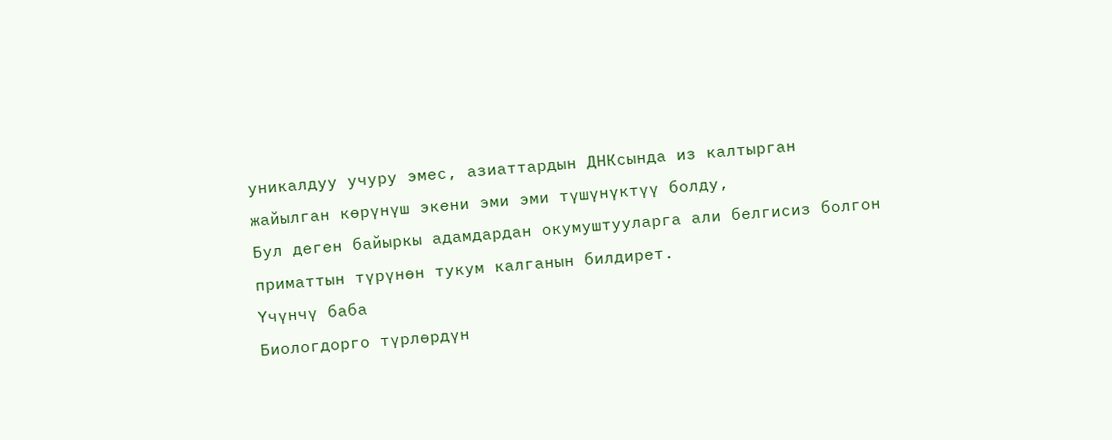уникалдуу учуру эмес, азиаттардын ДНКсында из калтырган жайылган көрүнүш экени эми эми түшүнүктүү болду,
Бул деген байыркы адамдардан окумуштууларга али белгисиз болгон приматтын түрүнөн тукум калганын билдирет.
Үчүнчү баба
Биологдорго түрлөрдүн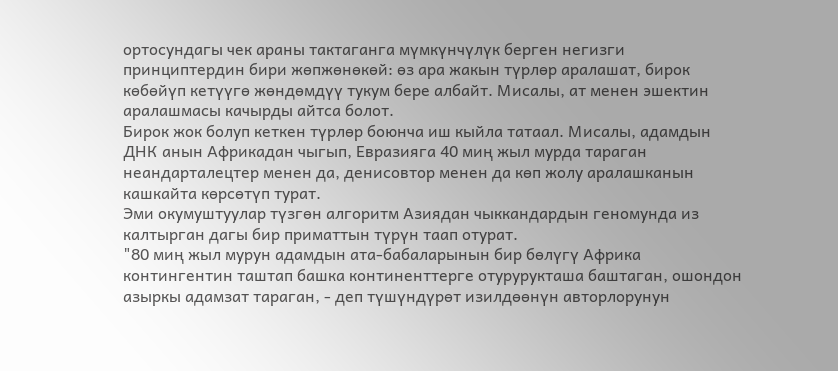ортосундагы чек араны тактаганга мүмкүнчүлүк берген негизги принциптердин бири жөпжөнөкөй: өз ара жакын түрлөр аралашат, бирок көбөйүп кетүүгө жөндөмдүү тукум бере албайт. Мисалы, ат менен эшектин аралашмасы качырды айтса болот.
Бирок жок болуп кеткен түрлөр боюнча иш кыйла татаал. Мисалы, адамдын ДНК анын Африкадан чыгып, Евразияга 40 миң жыл мурда тараган неандарталецтер менен да, денисовтор менен да көп жолу аралашканын кашкайта көрсөтүп турат.
Эми окумуштуулар түзгөн алгоритм Азиядан чыккандардын геномунда из калтырган дагы бир приматтын түрүн таап отурат.
"80 миң жыл мурун адамдын ата-бабаларынын бир бөлүгү Африка контингентин таштап башка континенттерге отурурукташа баштаган, ошондон азыркы адамзат тараган, - деп түшүндүрөт изилдөөнүн авторлорунун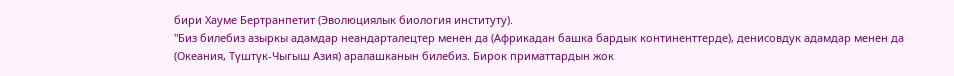бири Хауме Бертранпетит (Эволюциялык биология институту).
"Биз билебиз азыркы адамдар неандарталецтер менен да (Африкадан башка бардык континенттерде), денисовдук адамдар менен да (Океания, Түштүк-Чыгыш Азия) аралашканын билебиз. Бирок приматтардын жок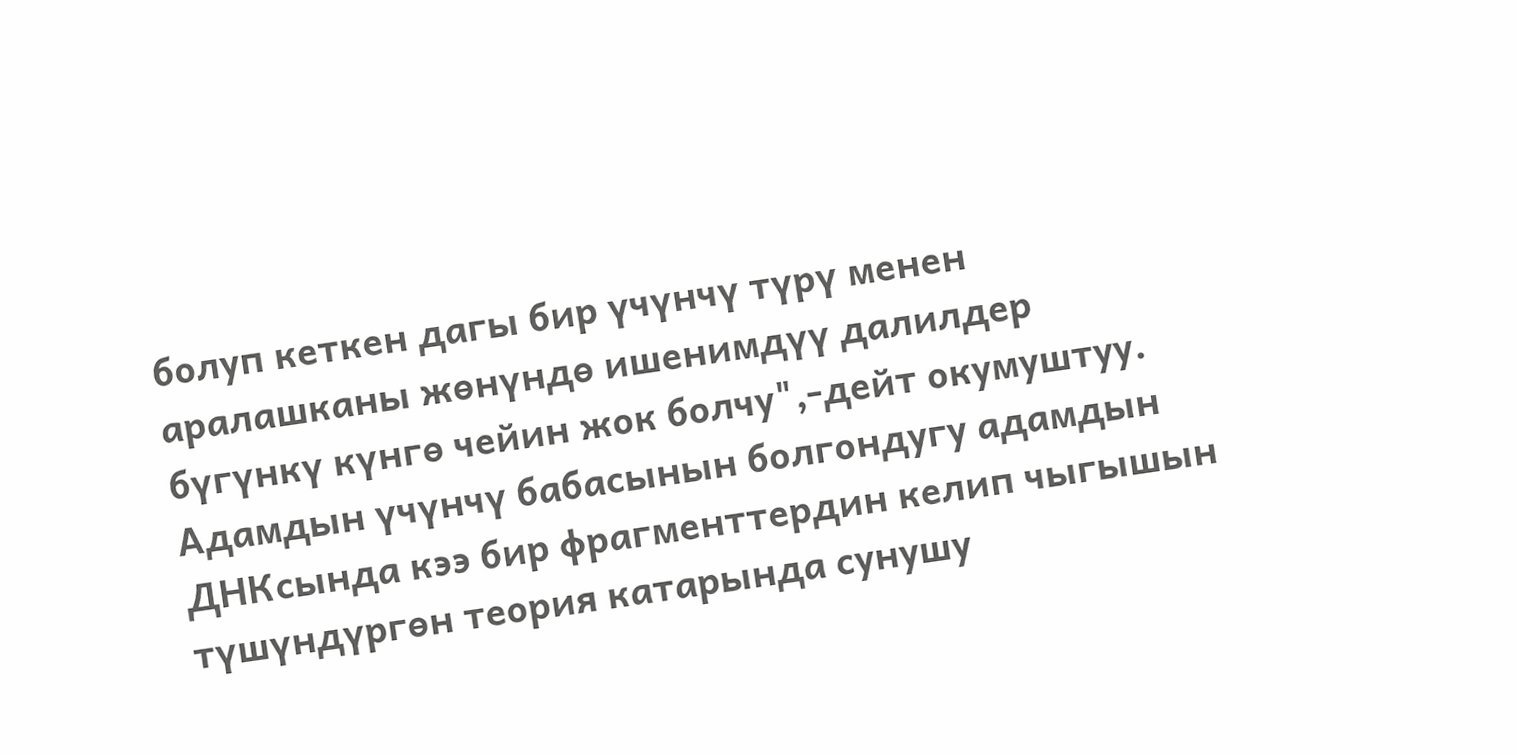болуп кеткен дагы бир үчүнчү түрү менен аралашканы жөнүндө ишенимдүү далилдер бүгүнкү күнгө чейин жок болчу",-дейт окумуштуу.
Адамдын үчүнчү бабасынын болгондугу адамдын ДНКсында кээ бир фрагменттердин келип чыгышын түшүндүргөн теория катарында сунушу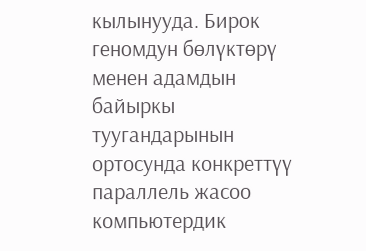кылынууда. Бирок геномдун бөлүктөрү менен адамдын байыркы туугандарынын ортосунда конкреттүү параллель жасоо компьютердик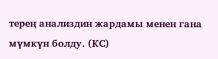терең анализдин жардамы менен гана мүмкүн болду. (КС)